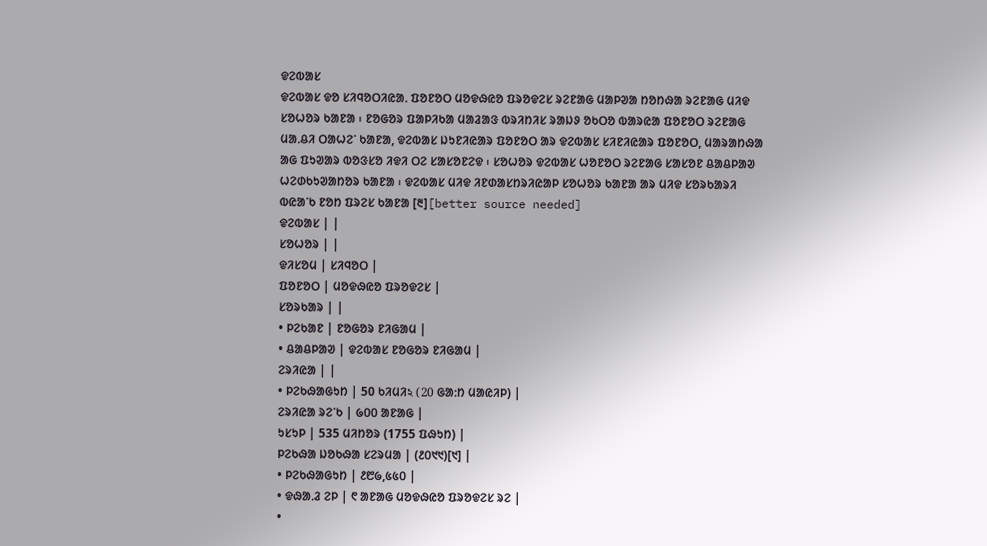ᱫᱮᱵᱟᱥ
ᱫᱮᱵᱟᱥ ᱫᱚ ᱥᱤᱧᱚᱛᱤᱭᱟᱹ ᱯᱚᱱᱚᱛ ᱢᱚᱫᱷᱭᱚ ᱯᱨᱚᱫᱮᱥ ᱨᱮᱱᱟᱜ ᱢᱟᱞᱣᱟ ᱴᱚᱴᱷᱟ ᱨᱮᱱᱟᱜ ᱢᱤᱫ ᱥᱚᱦᱚᱨ ᱠᱟᱱᱟ ᱾ ᱱᱚᱜᱚᱨ ᱯᱟᱞᱤᱠᱟ ᱢᱟᱲᱟᱝ ᱵᱨᱤᱴᱤᱥ ᱨᱟᱡᱽ ᱚᱠᱛᱚ ᱵᱟᱨᱭᱟ ᱯᱚᱱᱚᱛ ᱨᱮᱱᱟᱜ ᱢᱟᱹᱪᱤ ᱛᱟᱦᱮᱸ ᱠᱟᱱᱟ, ᱫᱮᱵᱟᱥ ᱡᱩᱱᱤᱭᱟᱨ ᱯᱚᱱᱚᱛ ᱟᱨ ᱫᱮᱵᱟᱥ ᱥᱤᱱᱤᱭᱟᱨ ᱯᱚᱱᱚᱛ, ᱢᱟᱨᱟᱴᱷᱟ ᱟᱜ ᱯᱩᱣᱟᱨ ᱵᱚᱝᱥᱚ ᱤᱫᱤ ᱛᱮ ᱥᱟᱥᱚᱱᱮᱫ ᱾ ᱥᱚᱦᱚᱨ ᱫᱮᱵᱟᱥ ᱦᱚᱱᱚᱛ ᱨᱮᱱᱟᱜ ᱥᱟᱥᱚᱱ ᱪᱟᱪᱞᱟᱣ ᱦᱮᱰᱠᱩᱣᱟᱴᱚᱨ ᱠᱟᱱᱟ ᱾ ᱫᱮᱵᱟᱥ ᱢᱤᱫ ᱤᱱᱰᱟᱥᱴᱨᱤᱭᱟᱞ ᱥᱚᱦᱚᱨ ᱠᱟᱱᱟ ᱟᱨ ᱢᱤᱫ ᱥᱚᱨᱠᱟᱨᱤ ᱵᱭᱟᱸᱠ ᱱᱚᱴ ᱯᱨᱮᱥ ᱠᱟᱱᱟ [᱓][better source needed]
ᱫᱮᱵᱟᱥ | |
ᱥᱚᱦᱚᱨ | |
ᱫᱤᱥᱚᱢ | ᱥᱤᱧᱚᱛ |
ᱯᱚᱱᱚᱛ | ᱢᱚᱫᱷᱭᱚ ᱯᱨᱚᱫᱮᱥ |
ᱥᱚᱨᱠᱟᱨ | |
• ᱞᱮᱠᱟᱱ | ᱱᱚᱜᱚᱨ ᱱᱤᱜᱟᱢ |
• ᱪᱟᱪᱞᱟᱣ | ᱫᱮᱵᱟᱥ ᱱᱚᱜᱚᱨ ᱱᱤᱜᱟᱢ |
ᱮᱨᱤᱭᱟ | |
• ᱞᱮᱠᱷᱟᱜᱩᱴ | 50 ᱠᱤᱢᱤ২ (20 ᱜᱟᱺᱴ ᱢᱟᱭᱤᱞ) |
ᱮᱨᱤᱭᱟ ᱨᱮᱸᱠ | ᱙᱐᱐ ᱟᱱᱟᱜ |
ᱩᱥᱩᱞ | 535 ᱢᱤᱴᱚᱨ (1755 ᱯᱷᱩᱴ) |
ᱞᱮᱠᱷᱟ ᱡᱚᱠᱷᱟ ᱥᱮᱨᱢᱟ | (᱒᱐᱑᱑)[᱑] |
• ᱞᱮᱠᱷᱟᱜᱩᱴ | ᱒᱘᱙,᱕᱕᱐ |
• ᱫᱷᱟᱹᱲ ᱮᱞ | ᱖ ᱟᱱᱟᱜ ᱢᱚᱫᱷᱭᱚ ᱯᱨᱚᱫᱮᱥ ᱨᱮ |
•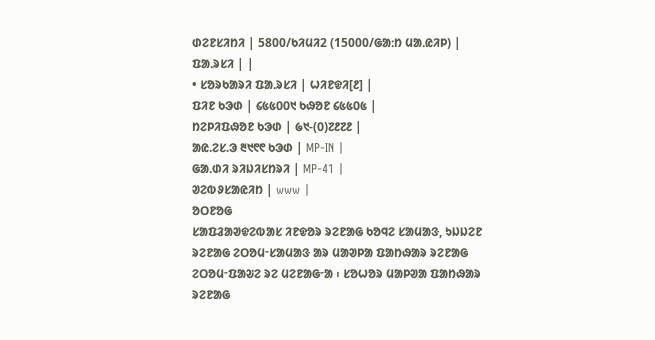ᱰᱮᱱᱥᱤᱴᱤ | 5800/ᱠᱤᱢᱤ2 (15000/ᱜᱟᱺᱴ ᱢᱟᱹᱭᱤᱞ) |
ᱯᱟᱹᱨᱥᱤ | |
• ᱥᱚᱨᱠᱟᱨᱤ ᱯᱟᱹᱨᱥᱤ | ᱦᱤᱱᱫᱤ[᱒] |
ᱯᱤᱱ ᱠᱳᱰ | ᱔᱕᱕᱐᱐᱑ ᱠᱷᱚᱱ ᱔᱕᱕᱐᱕ |
ᱴᱮᱞᱤᱯᱷᱚᱱ ᱠᱳᱰ | ᱙᱑-(᱐)᱗᱒᱗᱒ |
ᱟᱭ.ᱮᱥ.ᱳ ᱓᱑᱖᱖ ᱠᱳᱰ | MP-IN |
ᱜᱟᱹᱰᱤ ᱨᱤᱡᱤᱥᱴᱨᱤ | MP-41 |
ᱣᱮᱵᱽᱥᱟᱭᱤᱴ | www |
ᱚᱛᱱᱚᱜ
ᱥᱟᱯᱲᱟᱣᱫᱮᱵᱟᱥ ᱤᱱᱫᱚᱨ ᱨᱮᱱᱟᱜ ᱠᱚᱧᱮ ᱥᱟᱢᱟᱝ, ᱩᱡᱡᱮᱱ ᱨᱮᱱᱟᱜ ᱮᱛᱚᱢᱼᱥᱟᱢᱟᱝ ᱟᱨ ᱢᱟᱣᱞᱟ ᱯᱟᱴᱷᱟᱨ ᱨᱮᱱᱟᱜ ᱮᱛᱚᱢᱼᱯᱟᱶᱮ ᱨᱮ ᱢᱮᱱᱟᱜᱼᱟ ᱾ ᱥᱚᱦᱚᱨ ᱢᱟᱞᱣᱟ ᱯᱟᱴᱷᱟᱨ ᱨᱮᱱᱟᱜ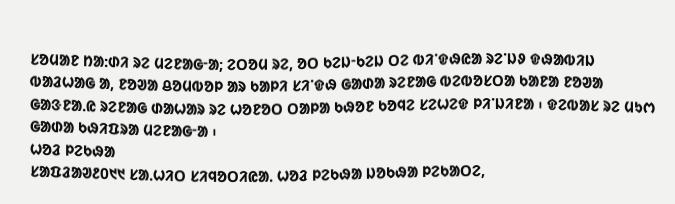ᱥᱚᱢᱟᱱ ᱴᱟᱺᱰᱤ ᱨᱮ ᱢᱮᱱᱟᱜᱼᱟ; ᱮᱛᱚᱢ ᱨᱮ, ᱚᱛ ᱠᱮᱡᱼᱠᱮᱡ ᱛᱮ ᱵᱤᱸᱫᱷᱭᱟ ᱨᱮᱸᱡᱽ ᱫᱷᱟᱵᱤᱡ ᱵᱟᱲᱦᱟᱜ ᱟ, ᱱᱚᱣᱟ ᱪᱚᱢᱵᱚᱞ ᱟᱨ ᱠᱟᱞᱤ ᱥᱤᱸᱫᱷ ᱜᱟᱰᱟ ᱨᱮᱱᱟᱜ ᱵᱮᱵᱚᱥᱛᱟ ᱠᱟᱱᱟ ᱱᱚᱣᱟ ᱜᱟᱝᱱᱟᱹᱭ ᱨᱮᱱᱟᱜ ᱰᱟᱦᱟᱨ ᱨᱮ ᱦᱚᱱᱚᱛ ᱛᱟᱞᱟ ᱠᱷᱚᱱ ᱠᱚᱧᱮ ᱥᱮᱦᱮᱫ ᱞᱤᱸᱡᱤᱱᱟ ᱾ ᱫᱮᱵᱟᱥ ᱨᱮ ᱢᱩᱬ ᱜᱟᱰᱟ ᱠᱷᱤᱯᱨᱟ ᱢᱮᱱᱟᱜᱼᱟ ᱾
ᱦᱚᱲ ᱞᱮᱠᱷᱟ
ᱥᱟᱯᱲᱟᱣ᱒᱐᱑᱑ ᱥᱟᱹᱦᱤᱛ ᱥᱤᱧᱚᱛᱤᱭᱟᱹ ᱦᱚᱲ ᱞᱮᱠᱷᱟ ᱡᱚᱠᱷᱟ ᱞᱮᱠᱟᱛᱮ,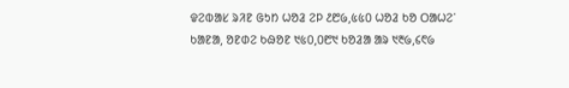ᱫᱮᱵᱟᱥ ᱨᱤᱱ ᱜᱩᱴ ᱦᱚᱲ ᱮᱞ ᱒᱘᱙,᱕᱕᱐ ᱦᱚᱲ ᱠᱚ ᱛᱟᱦᱮᱸ ᱠᱟᱱᱟ, ᱚᱱᱰᱮ ᱠᱷᱚᱱ ᱑᱕᱐,᱐᱘᱑ ᱠᱚᱲᱟ ᱟᱨ ᱑᱓᱙,᱔᱖᱙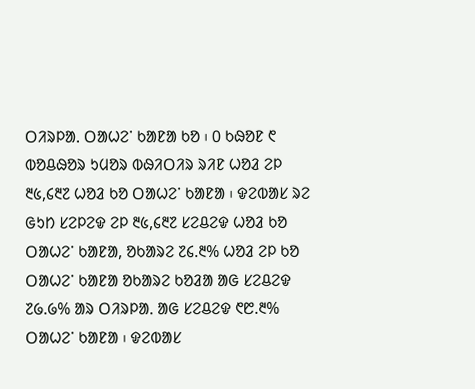ᱛᱤᱨᱞᱟᱹ ᱛᱟᱦᱮᱸ ᱠᱟᱱᱟ ᱠᱚ ᱾ ᱐ ᱠᱷᱚᱱ ᱖ ᱵᱚᱪᱷᱚᱨ ᱩᱢᱚᱨ ᱵᱷᱤᱛᱤᱨ ᱨᱤᱱ ᱦᱚᱲ ᱮᱞ ᱓᱕,᱔᱓᱗ ᱦᱚᱲ ᱠᱚ ᱛᱟᱦᱮᱸ ᱠᱟᱱᱟ ᱾ ᱫᱮᱵᱟᱥ ᱨᱮ ᱜᱩᱴ ᱥᱮᱞᱮᱫ ᱮᱞ ᱓᱕,᱔᱓᱗ ᱥᱮᱪᱮᱫ ᱦᱚᱲ ᱠᱚ ᱛᱟᱦᱮᱸ ᱠᱟᱱᱟ, ᱚᱠᱟᱨᱮ ᱗᱔.᱓% ᱦᱚᱲ ᱮᱞ ᱠᱚ ᱛᱟᱦᱮᱸ ᱠᱟᱱᱟ ᱚᱠᱟᱨᱮ ᱠᱚᱲᱟ ᱟᱜ ᱥᱮᱪᱮᱫ ᱗᱙.᱙% ᱟᱨ ᱛᱤᱨᱞᱟᱹ ᱟᱜ ᱥᱮᱪᱮᱫ ᱖᱘.᱓% ᱛᱟᱦᱮᱸ ᱠᱟᱱᱟ ᱾ ᱫᱮᱵᱟᱥ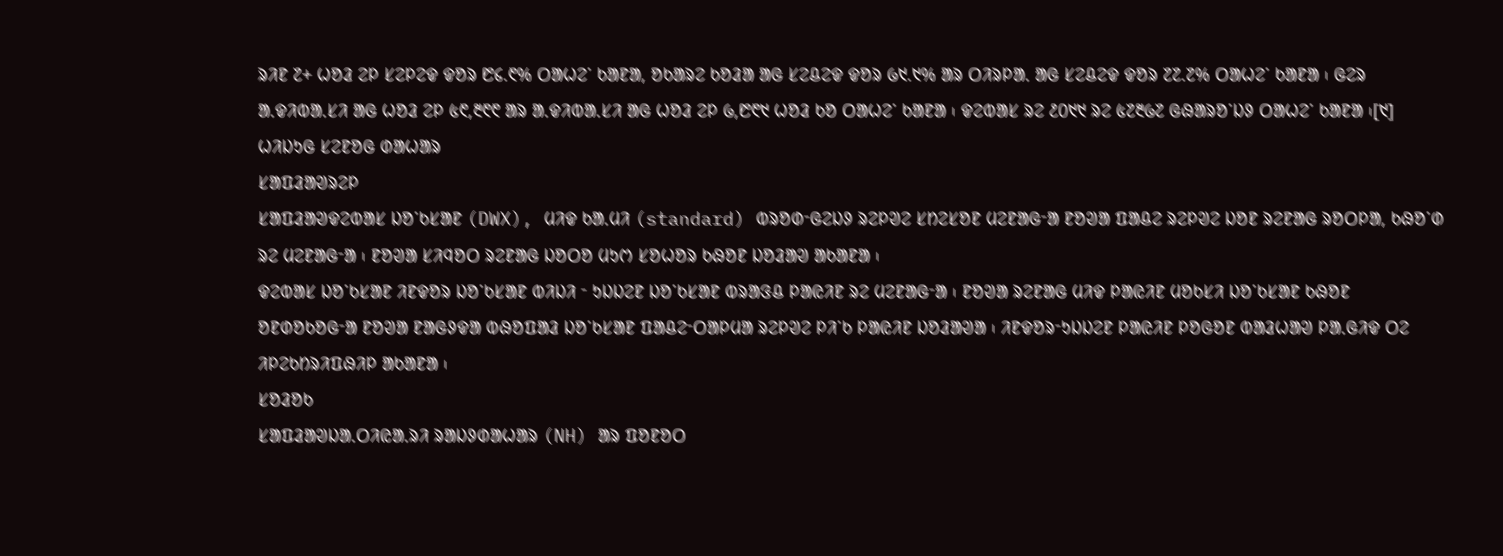ᱨᱤᱱ ᱗+ ᱦᱚᱲ ᱮᱞ ᱥᱮᱞᱮᱫ ᱫᱚᱨ ᱘᱔.᱖% ᱛᱟᱦᱮᱸ ᱠᱟᱱᱟ, ᱚᱠᱟᱨᱮ ᱠᱚᱲᱟ ᱟᱜ ᱥᱮᱪᱮᱫ ᱫᱚᱨ ᱙᱑.᱑% ᱟᱨ ᱛᱤᱨᱞᱟᱹ ᱟᱜ ᱥᱮᱪᱮᱫ ᱫᱚᱨ ᱗᱗.᱗% ᱛᱟᱦᱮᱸ ᱠᱟᱱᱟ ᱾ ᱜᱮᱨ ᱟᱹᱫᱤᱵᱟᱹᱥᱤ ᱟᱜ ᱦᱚᱲ ᱮᱞ ᱕᱖,᱓᱖᱖ ᱟᱨ ᱟᱹᱫᱤᱵᱟᱹᱥᱤ ᱟᱜ ᱦᱚᱲ ᱮᱞ ᱙,᱘᱖᱑ ᱦᱚᱲ ᱠᱚ ᱛᱟᱦᱮᱸ ᱠᱟᱱᱟ ᱾ ᱫᱮᱵᱟᱥ ᱨᱮ ᱒᱐᱑᱑ ᱨᱮ ᱕᱗᱓᱙᱗ ᱜᱷᱟᱨᱚᱸᱡᱽ ᱛᱟᱦᱮᱸ ᱠᱟᱱᱟ ᱾[᱑]
ᱦᱤᱡᱩᱜ ᱥᱮᱱᱚᱜ ᱰᱟᱦᱟᱨ
ᱥᱟᱯᱲᱟᱣᱨᱮᱞ
ᱥᱟᱯᱲᱟᱣᱫᱮᱵᱟᱥ ᱡᱚᱸᱠᱥᱟᱱ (DWX), ᱢᱤᱫ ᱠᱟᱹᱢᱤ (standard) ᱵᱨᱚᱰᱼᱜᱮᱡᱽ ᱨᱮᱞᱣᱮ ᱥᱴᱮᱥᱚᱱ ᱢᱮᱱᱟᱜᱼᱟ ᱱᱚᱣᱟ ᱯᱟᱪᱮ ᱨᱮᱞᱣᱮ ᱡᱚᱱ ᱨᱮᱱᱟᱜ ᱨᱚᱛᱞᱟ, ᱠᱷᱚᱸᱰ ᱨᱮ ᱢᱮᱱᱟᱜᱼᱟ ᱾ ᱱᱚᱣᱟ ᱥᱤᱧᱚᱛ ᱨᱮᱱᱟᱜ ᱡᱚᱛᱚ ᱢᱩᱬ ᱥᱚᱦᱚᱨ ᱠᱷᱚᱱ ᱡᱚᱲᱟᱣ ᱟᱠᱟᱱᱟ ᱾
ᱫᱮᱵᱟᱥ ᱡᱚᱸᱠᱥᱟᱱ ᱤᱱᱫᱚᱨ ᱡᱚᱸᱠᱥᱟᱱ ᱵᱤᱡᱤ ᱼ ᱩᱡᱡᱮᱱ ᱡᱚᱸᱠᱥᱟᱱ ᱵᱨᱟᱝᱪ ᱞᱟᱭᱤᱱ ᱨᱮ ᱢᱮᱱᱟᱜᱼᱟ ᱾ ᱱᱚᱣᱟ ᱨᱮᱱᱟᱜ ᱢᱤᱫ ᱞᱟᱭᱤᱱ ᱢᱚᱠᱥᱤ ᱡᱚᱸᱠᱥᱟᱱ ᱠᱷᱚᱱ ᱚᱱᱰᱚᱠᱚᱜᱼᱟ ᱱᱚᱣᱟ ᱱᱟᱜᱽᱫᱟ ᱵᱷᱚᱯᱟᱲ ᱡᱚᱸᱠᱥᱟᱱ ᱯᱟᱪᱮᱼᱛᱟᱞᱢᱟ ᱨᱮᱞᱣᱮ ᱞᱤᱸᱠ ᱞᱟᱭᱤᱱ ᱡᱚᱲᱟᱣᱟ ᱾ ᱤᱱᱫᱚᱨᱼᱩᱡᱡᱮᱱ ᱞᱟᱭᱤᱱ ᱞᱚᱜᱚᱱ ᱵᱟᱲᱦᱟᱣ ᱞᱟᱹᱜᱤᱫ ᱛᱮ ᱤᱞᱮᱠᱴᱨᱤᱯᱷᱤᱞ ᱟᱠᱟᱱᱟ ᱾
ᱥᱚᱲᱚᱠ
ᱥᱟᱯᱲᱟᱣᱡᱟᱹᱛᱤᱭᱟᱹᱨᱤ ᱨᱟᱡᱽᱰᱟᱦᱟᱨ (NH) ᱟᱨ ᱯᱚᱱᱚᱛ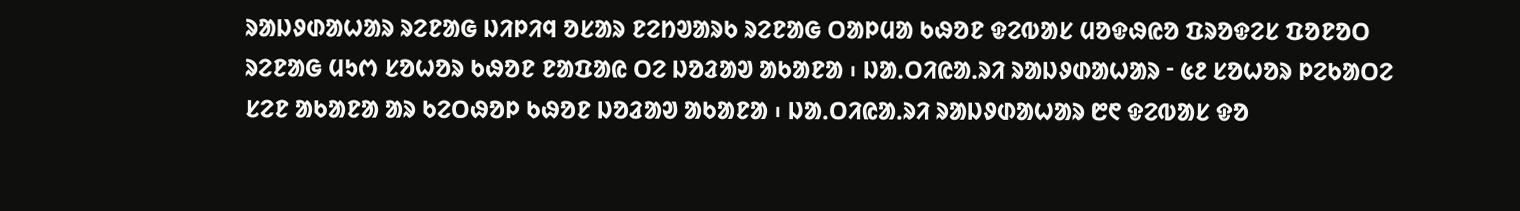ᱨᱟᱡᱽᱰᱟᱦᱟᱨ ᱨᱮᱱᱟᱜ ᱡᱤᱞᱤᱧ ᱚᱥᱟᱨ ᱱᱮᱴᱣᱟᱨᱠ ᱨᱮᱱᱟᱜ ᱛᱟᱞᱢᱟ ᱠᱷᱚᱱ ᱫᱮᱵᱟᱥ ᱢᱚᱫᱷᱭᱚ ᱯᱨᱚᱫᱮᱥ ᱯᱚᱱᱚᱛ ᱨᱮᱱᱟᱜ ᱢᱩᱬ ᱥᱚᱦᱚᱨ ᱠᱷᱚᱱ ᱱᱟᱯᱟᱭ ᱛᱮ ᱡᱚᱲᱟᱣ ᱟᱠᱟᱱᱟ ᱾ ᱡᱟᱹᱛᱤᱭᱟᱹᱨᱤ ᱨᱟᱡᱽᱰᱟᱦᱟᱨ ᱼ ᱕᱒ ᱥᱚᱦᱚᱨ ᱞᱮᱠᱟᱛᱮ ᱥᱮᱱ ᱟᱠᱟᱱᱟ ᱟᱨ ᱠᱮᱛᱷᱚᱞ ᱠᱷᱚᱱ ᱡᱚᱲᱟᱣ ᱟᱠᱟᱱᱟ ᱾ ᱡᱟᱹᱛᱤᱭᱟᱹᱨᱤ ᱨᱟᱡᱽᱰᱟᱦᱟᱨ ᱘᱖ ᱫᱮᱵᱟᱥ ᱫᱚ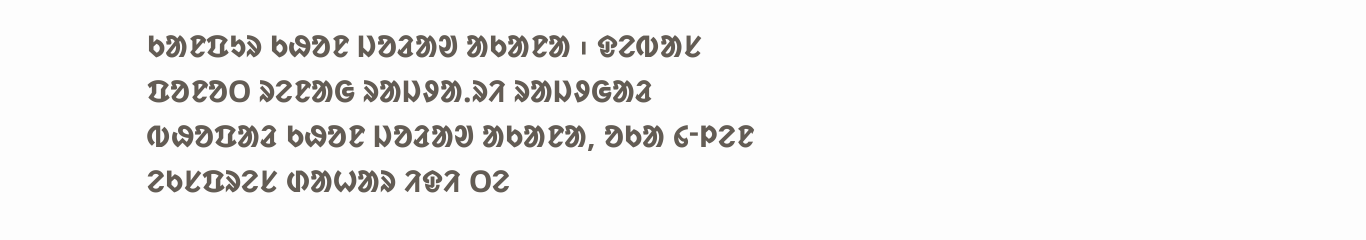ᱠᱟᱱᱯᱩᱨ ᱠᱷᱚᱱ ᱡᱚᱲᱟᱣ ᱟᱠᱟᱱᱟ ᱾ ᱫᱮᱵᱟᱥ ᱯᱚᱱᱚᱛ ᱨᱮᱱᱟᱜ ᱨᱟᱡᱽᱟᱹᱨᱤ ᱨᱟᱡᱽᱜᱟᱲ ᱵᱷᱚᱯᱟᱲ ᱠᱷᱚᱱ ᱡᱚᱲᱟᱣ ᱟᱠᱟᱱᱟ, ᱚᱠᱟ ᱔ᱼᱞᱮᱱ ᱮᱠᱥᱯᱨᱮᱥ ᱰᱟᱦᱟᱨ ᱤᱫᱤ ᱛᱮ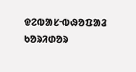ᱫᱮᱵᱟᱥᱼᱵᱷᱚᱯᱟᱲ ᱠᱚᱨᱤᱰᱚᱨ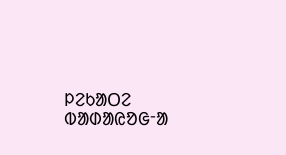ᱞᱮᱠᱟᱛᱮ ᱵᱟᱰᱟᱭᱚᱜᱼᱟ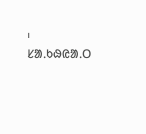᱾
ᱥᱟᱹᱠᱷᱭᱟᱹᱛ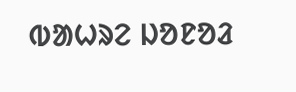ᱵᱟᱦᱨᱮ ᱡᱚᱱᱚᱲ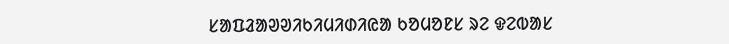ᱥᱟᱯᱲᱟᱣᱣᱤᱠᱤᱢᱤᱰᱤᱭᱟ ᱠᱚᱢᱚᱱᱥ ᱨᱮ ᱫᱮᱵᱟᱥ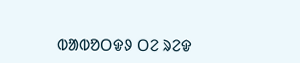ᱵᱟᱵᱚᱛᱫᱽ ᱛᱮ ᱨᱮᱫ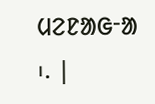ᱢᱮᱱᱟᱜᱼᱟ ᱾. |